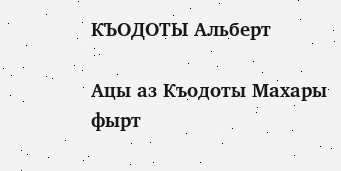КЪОДОТЫ Альберт

Ацы аз Къодоты Махары фырт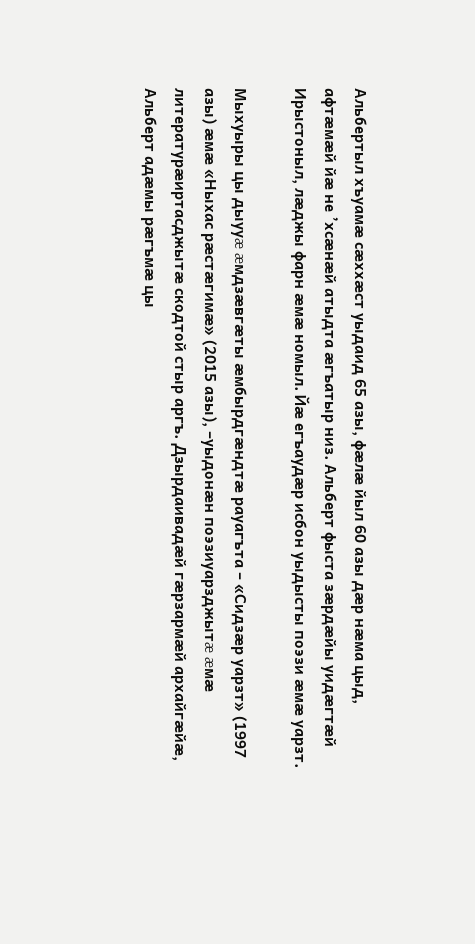Альбертыл хъуамæ сæххæст уыдаид 65 азы, фæлæ йыл 60 азы дæр нæма цыд, афтæмæй йæ не ’хсæнæй атыдта æгъатыр низ. Альберт фыста зæрдæйы уидæгтæй Ирыстоныл, лæджы фарн æмæ номыл. Йæ егъаудæр исбон уыдысты поэзи æмæ уарзт.

Мыхуыры цы дыууæ æмдзæвгæты æмбырдгæндтæ рауагъта – «Сидзæр уарзт» (1997 азы) æмæ «Ныхас рæстæгимæ» (2015 азы), –уыдонæн поэзиуарзджытæ æмæ литературæиртасджытæ скодтой стыр аргъ. Дзырдаивадæй гæрзармæй архайгæйæ, Альберт адæмы рæгъмæ цы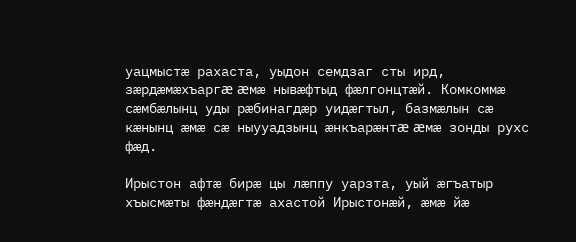уацмыстæ рахаста, уыдон семдзаг сты ирд, зæрдæмæхъаргæ æмæ нывæфтыд фæлгонцтæй. Комкоммæ сæмбæлынц уды рæбинагдæр уидæгтыл, базмæлын сæ кæнынц æмæ сæ ныууадзынц æнкъарæнтæ æмæ зонды рухс фæд.

Ирыстон афтæ бирæ цы лæппу уарзта, уый æгъатыр хъысмæты фæндæгтæ ахастой Ирыстонæй, æмæ йæ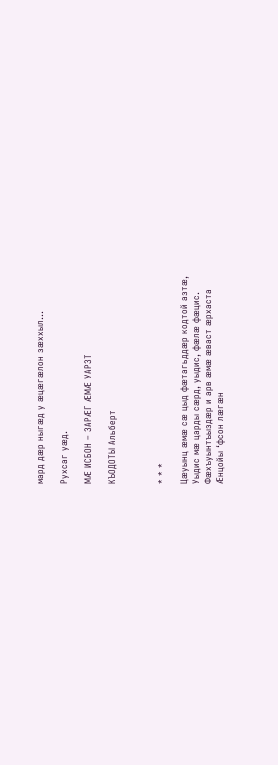мард дæр ныгæд у æцæгæлон зæххыл…

Рухсаг уæд.

МÆ ИСБОН – ЗАРÆГ ÆМÆ УАРЗТ

КЪОДОТЫ Альберт



* * *

Цӕуынц ӕмӕ сӕ цыд фӕтагьддӕр кодтой азтӕ,
Уыдис мӕ царды сӕрд, уыдис, фӕлӕ фӕцис.
Фӕхъуынтъыздӕр и арв ӕмӕ ӕваст ӕрхаста
Ӕнцойы ‘фсон лӕгӕн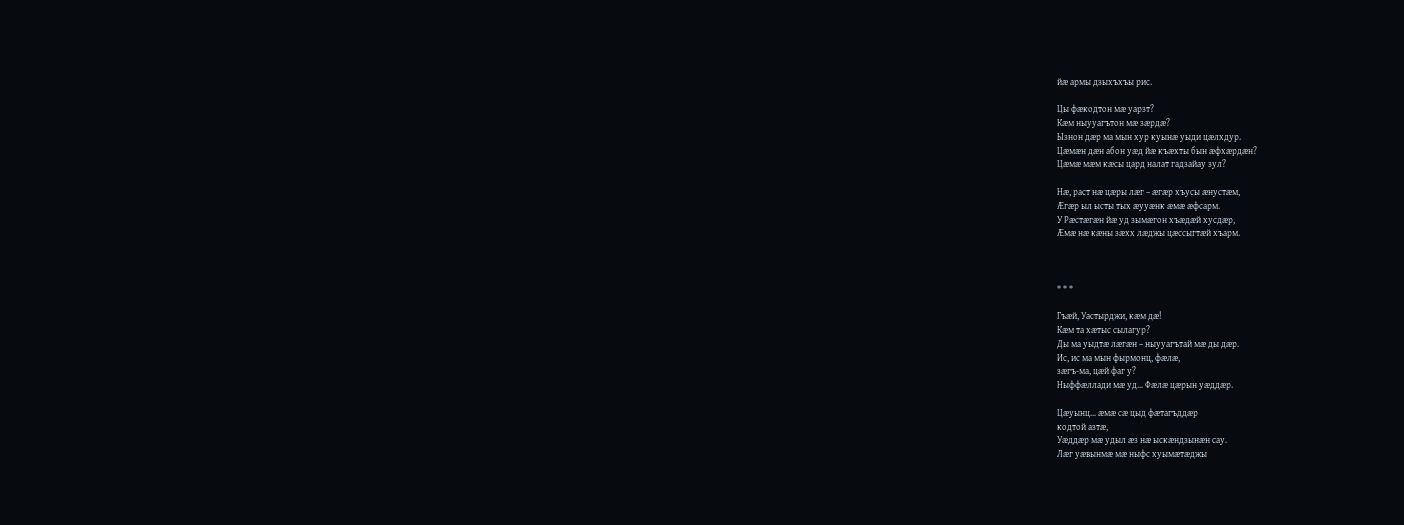йӕ армы дзыхъхъы рис.

Цы фӕкодтон мӕ уарзт?
Кӕм ныууагътон мӕ зӕрдӕ?
Ызнон дӕр ма мын хур куынӕ уыди цӕлхдур.
Цӕмӕн дӕн абон уӕд йӕ къӕхты бын ӕфхӕрдӕн?
Цӕмӕ мӕм кӕсы цард налат гадзайау зул?

Нӕ, раст нӕ цӕры лӕг – ӕгӕр хъусы ӕнустӕм,
Ӕгӕр ыл ысты тых ӕууӕнк ӕмӕ ӕфсарм.
У Рӕстӕгӕн йӕ уд зымӕгон хъӕдӕй хусдӕр,
Ӕмӕ нӕ кӕны зӕхх лӕджы цӕссыгтӕй хъарм.



* * *

Гъӕй, Уастырджи, кӕм дӕ!
Кӕм та хӕтыс сылагур?
Ды ма уыдтӕ лӕгӕн – ныууагътай мӕ ды дӕр.
Ис, ис ма мын фырмонц, фӕлӕ,
зӕгъ-ма, цӕй фаг у?
Ныффӕллади мӕ уд… Фӕлӕ цӕрын уӕддӕр.

Цӕуынц… ӕмӕ сӕ цыд фӕтагъддӕр
кодтой азтӕ,
Уӕддӕр мӕ удыл ӕз нӕ ыскӕндзынӕн сау.
Лӕг уӕвынмӕ мӕ ныфс хуымӕтӕджы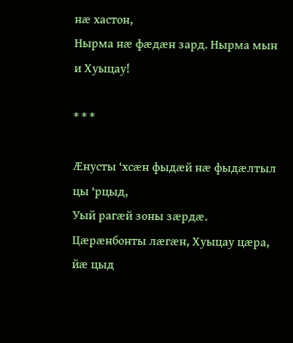нӕ хастон,
Нырма нӕ фӕдӕн зард. Нырма мын и Хуыцау!

* * *

Ӕнусты ‘хсӕн фыдӕй нӕ фыдӕлтыл цы ‘рцыд,
Уый рагӕй зоны зӕрдӕ.
Цӕрӕнбонты лӕгӕн, Хуыцау цӕра, йӕ цыд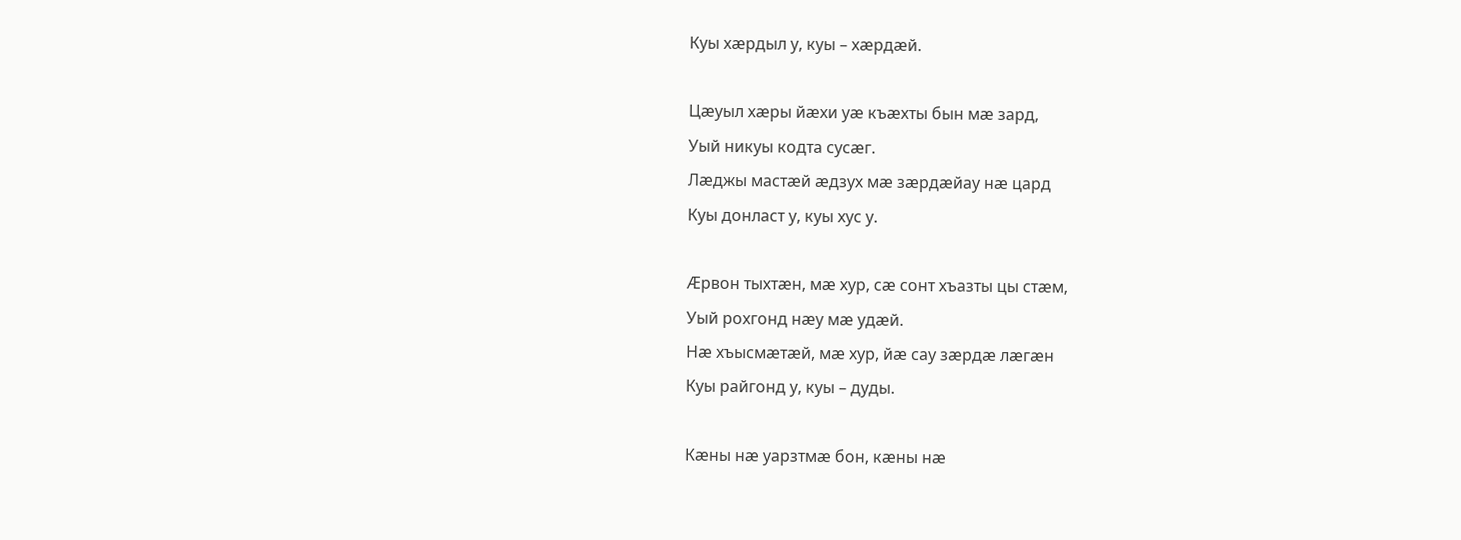Куы хӕрдыл у, куы – хӕрдӕй.

Цӕуыл хӕры йӕхи уӕ къӕхты бын мӕ зард,
Уый никуы кодта сусӕг.
Лӕджы мастӕй ӕдзух мӕ зӕрдӕйау нӕ цард
Куы донласт у, куы хус у.

Ӕрвон тыхтӕн, мӕ хур, сӕ сонт хъазты цы стӕм,
Уый рохгонд нӕу мӕ удӕй.
Нӕ хъысмӕтӕй, мӕ хур, йӕ сау зӕрдӕ лӕгӕн
Куы райгонд у, куы – дуды.

Кӕны нӕ уарзтмӕ бон, кӕны нӕ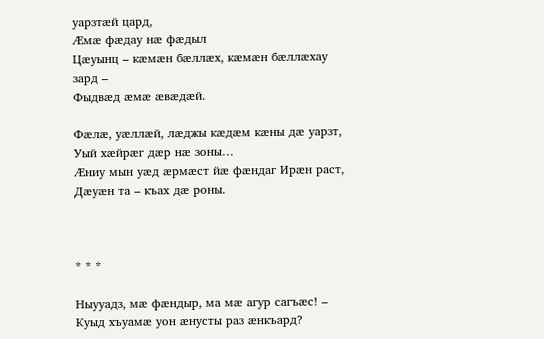уарзтӕй цард,
Ӕмӕ фӕдау нӕ фӕдыл
Цӕуынц – кӕмӕн бӕллӕх, кӕмӕн бӕллӕхау
зард –
Фыдвӕд ӕмӕ ӕвӕдӕй.

Фӕлӕ, уӕллӕй, лӕджы кӕдӕм кӕны дӕ уарзт,
Уый хӕйрӕг дӕр нӕ зоны…
Ӕниу мын уӕд ӕрмӕст йӕ фӕндаг Ирӕн раст,
Дӕуӕн та – къах дӕ роны.



* * *

Ныууадз, мӕ фӕндыр, ма мӕ агур сагъӕс! –
Куыд хъуамӕ уон ӕнусты раз ӕнкъард?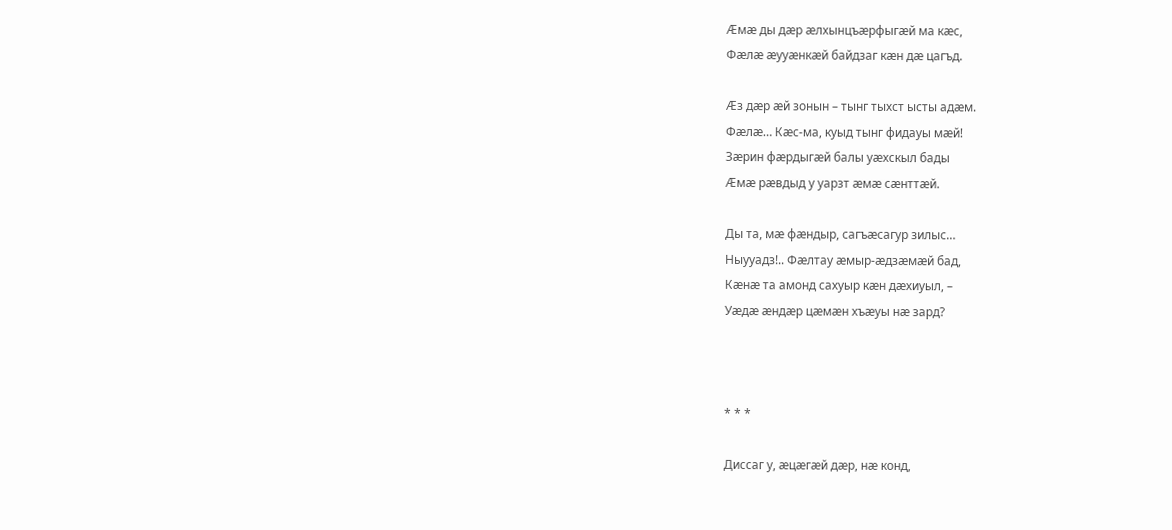Ӕмӕ ды дӕр ӕлхынцъӕрфыгӕй ма кӕс,
Фӕлӕ ӕууӕнкӕй байдзаг кӕн дӕ цагъд.

Ӕз дӕр ӕй зонын – тынг тыхст ысты адӕм.
Фӕлӕ… Кӕс-ма, куыд тынг фидауы мӕй!
Зӕрин фӕрдыгӕй балы уӕхскыл бады
Ӕмӕ рӕвдыд у уарзт ӕмӕ сӕнттӕй.

Ды та, мӕ фӕндыр, сагъӕсагур зилыс…
Ныууадз!.. Фӕлтау ӕмыр-ӕдзӕмӕй бад,
Кӕнӕ та амонд сахуыр кӕн дӕхиуыл, –
Уӕдӕ ӕндӕр цӕмӕн хъӕуы нӕ зард?



* * *

Диссаг у, ӕцӕгӕй дӕр, нӕ конд,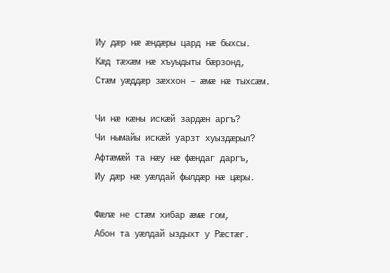Иу дӕр нӕ ӕндӕры цард нӕ быхсы.
Кӕд тӕхӕм нӕ хъуыдыты бӕрзонд,
Стӕм уӕддӕр зӕххон – ӕмӕ нӕ тыхсӕм.

Чи нӕ кӕны искӕй зардӕн аргъ?
Чи нымайы искӕй уарзт хуыздӕрыл?
Афтӕмӕй та нӕу нӕ фӕндаг даргъ,
Иу дӕр нӕ уӕлдай фылдӕр нӕ цӕры.

Фӕлӕ не стӕм хибар ӕмӕ гом,
Абон та уӕлдай ыздыхт у Рӕстӕг.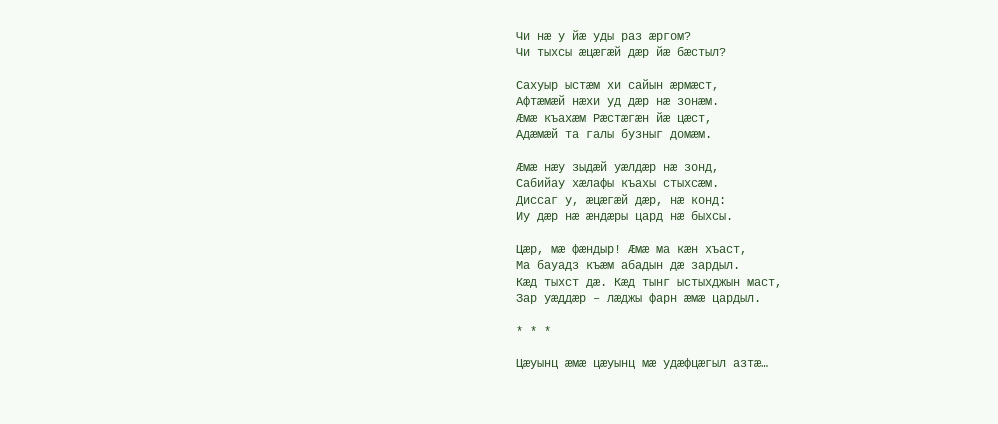Чи нӕ у йӕ уды раз ӕргом?
Чи тыхсы ӕцӕгӕй дӕр йӕ бӕстыл?

Сахуыр ыстӕм хи сайын ӕрмӕст,
Афтӕмӕй нӕхи уд дӕр нӕ зонӕм.
Ӕмӕ къахӕм Рӕстӕгӕн йӕ цӕст,
Адӕмӕй та галы бузныг домӕм.

Ӕмӕ нӕу зыдӕй уӕлдӕр нӕ зонд,
Сабийау хӕлафы къахы стыхсӕм.
Диссаг у, ӕцӕгӕй дӕр, нӕ конд:
Иу дӕр нӕ ӕндӕры цард нӕ быхсы.

Цӕр, мӕ фӕндыр! Ӕмӕ ма кӕн хъаст,
Ма бауадз къӕм абадын дӕ зардыл.
Кӕд тыхст дӕ. Кӕд тынг ыстыхджын маст,
Зар уӕддӕр – лӕджы фарн ӕмӕ цардыл.

* * *

Цӕуынц ӕмӕ цӕуынц мӕ удӕфцӕгыл азтӕ…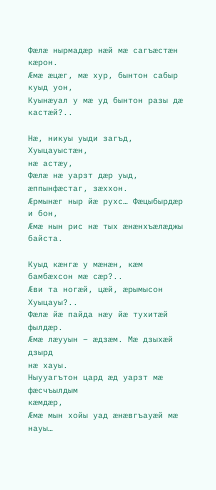Фӕлӕ нырмадӕр нӕй мӕ сагъӕстӕн кӕрон.
Ӕмӕ ӕцӕг, мӕ хур, бынтон сабыр куыд уон,
Куынӕуал у мӕ уд бынтон разы дӕ кастӕй?..

Нӕ, никуы уыди загъд, Хуыцауыстӕн,
нӕ астӕу,
Фӕлӕ нӕ уарзт дӕр уыд, ӕппынфӕстаг, зӕххон.
Ӕрмынӕг ныр йӕ рухс… Фӕцыбырдӕр и бон,
Ӕмӕ нын рис нӕ тых ӕнӕнхъӕлӕджы байста.

Куыд кӕнгӕ у мӕнӕн, кӕм бамбӕхсон мӕ сӕр?..
Ӕви та ногӕй, цӕй, ӕрымысон Хуыцауы?..
Фӕлӕ йӕ пайда нӕу йӕ тухитӕй фылдӕр.
Ӕмӕ лӕууын – ӕдзӕм. Мӕ дзыхӕй дзырд
нӕ хауы.
Ныууагътон цард ӕд уарзт мӕ фӕсчъылдым
кӕмдӕр,
Ӕмӕ мын хойы уад ӕнӕвгъауӕй мӕ науы…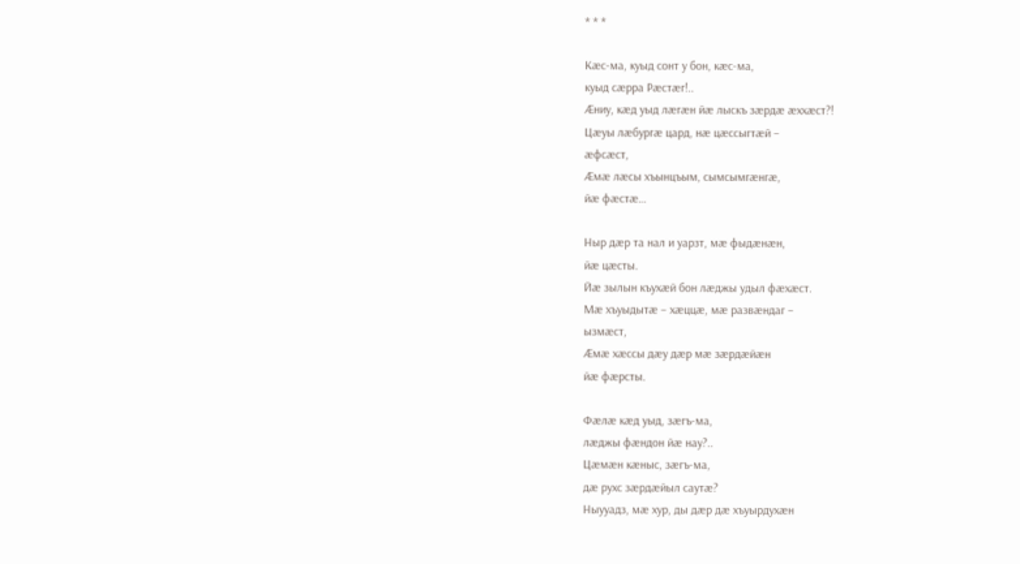* * *

Кӕс-ма, куыд сонт у бон, кӕс-ма,
куыд сӕрра Рӕстӕг!..
Ӕниу, кӕд уыд лӕгӕн йӕ лыскъ зӕрдӕ ӕххӕст?!
Цӕуы лӕбургӕ цард, нӕ цӕссыгтӕй –
ӕфсӕст,
Ӕмӕ лӕсы хъынцъым, сымсымгӕнгӕ,
йӕ фӕстӕ…

Ныр дӕр та нал и уарзт, мӕ фыдӕнӕн,
йӕ цӕсты.
Йӕ зылын къухӕй бон лӕджы удыл фӕхӕст.
Мӕ хъуыдытӕ – хӕццӕ, мӕ развӕндаг –
ызмӕст,
Ӕмӕ хӕссы дӕу дӕр мӕ зӕрдӕйӕн
йӕ фӕрсты.

Фӕлӕ кӕд уыд, зӕгъ-ма,
лӕджы фӕндон йӕ нау?..
Цӕмӕн кӕныс, зӕгъ-ма,
дӕ рухс зӕрдӕйыл саутӕ?
Ныууадз, мӕ хур, ды дӕр дӕ хъуырдухӕн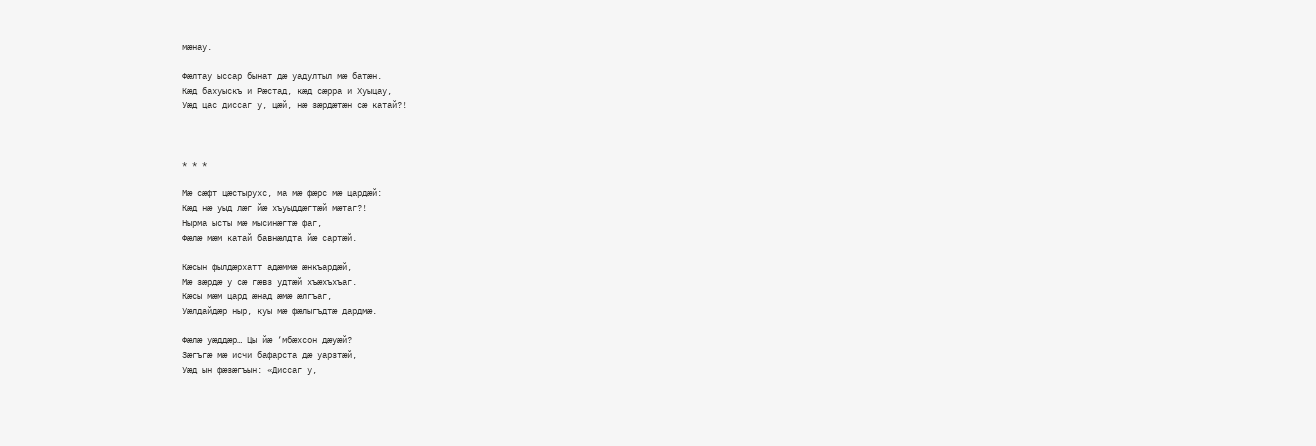мӕнау.

Фӕлтау ыссар бынат дӕ уадултыл мӕ батӕн.
Кӕд бахуыскъ и Рӕстад, кӕд сӕрра и Хуыцау,
Уӕд цас диссаг у, цӕй, нӕ зӕрдӕтӕн сӕ катай?!



* * *

Мӕ сӕфт цӕстырухс, ма мӕ фӕрс мӕ цардӕй:
Кӕд нӕ уыд лӕг йӕ хъуыддӕгтӕй мӕтаг?!
Нырма ысты мӕ мысинӕгтӕ фаг,
Фӕлӕ мӕм катай бавнӕлдта йӕ сартӕй.

Кӕсын фылдӕрхатт адӕммӕ ӕнкъардӕй,
Мӕ зӕрдӕ у сӕ гӕвз удтӕй хъӕхъхъаг.
Кӕсы мӕм цард ӕнад ӕмӕ ӕлгъаг,
Уӕлдайдӕр ныр, куы мӕ фӕлыгъдтӕ дардмӕ.

Фӕлӕ уӕддӕр… Цы йӕ ‘мбӕхсон дӕуӕй?
Зӕгъгӕ мӕ исчи бафарста дӕ уарзтӕй,
Уӕд ын фӕзӕгъын: «Диссаг у,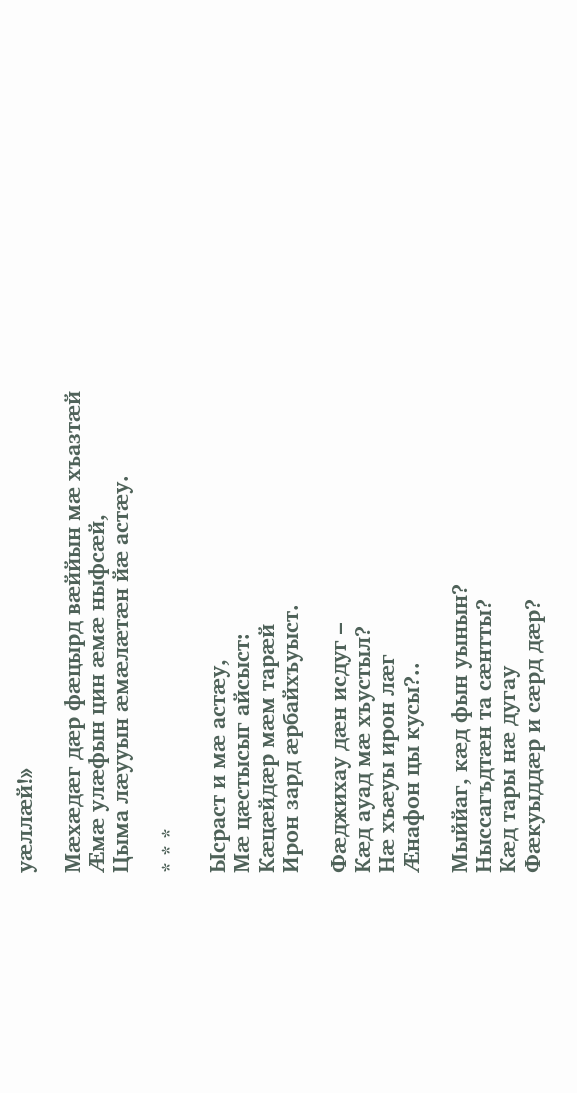уӕллӕй!»

Мӕхӕдӕг дӕр фӕцырд вӕййын мӕ хъазтӕй
Ӕмӕ улӕфын цин ӕмӕ ныфсӕй,
Цыма лӕууын ӕмӕлӕтӕн йӕ астӕу.

* * *

Ысраст и мӕ астӕу,
Мӕ цӕстысыг айсыст:
Кӕцӕйдӕр мӕм тарӕй
Ирон зард ӕрбайхъуыст.

Фӕджихау дӕн исдуг –
Кӕд ауад мӕ хъустыл?
Нӕ хъӕуы ирон лӕг
Ӕнафон цы кусы?..

Мыййаг, кӕд фын уынын?
Ныссагъдтӕн та сӕнтты?
Кӕд тары нӕ дугау
Фӕкуыддӕр и сӕрд дӕр?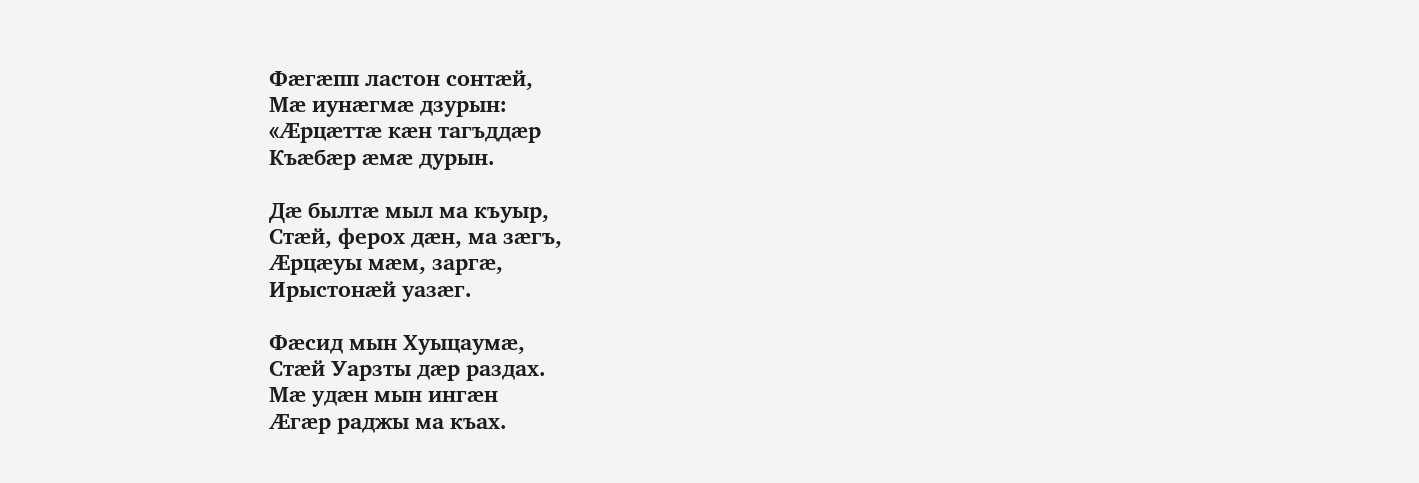Фӕгӕпп ластон сонтӕй,
Мӕ иунӕгмӕ дзурын:
«Ӕрцӕттӕ кӕн тагъддӕр
Къӕбӕр ӕмӕ дурын.

Дӕ былтӕ мыл ма къуыр,
Стӕй, ферох дӕн, ма зӕгъ,
Ӕрцӕуы мӕм, заргӕ,
Ирыстонӕй уазӕг.

Фӕсид мын Хуыцаумӕ,
Стӕй Уарзты дӕр раздах.
Мӕ удӕн мын ингӕн
Ӕгӕр раджы ма къах.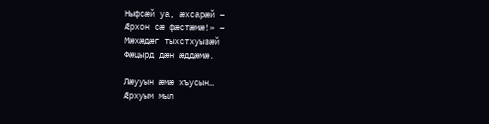Ныфсæй уа, æхсарæй –
Æрхон сæ фæстæмæ!» –
Мæхæдæг тыхстхуызæй
Фæцырд дæн æддæмæ.

Лæууын æмæ хъусын…
Æрхуым мыл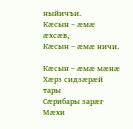ныйичъи.
Кæсын – æмæ æхсæв,
Кæсын – æмæ ничи.

Кæсын – æмæ мæнæ
Хæрз сидзæрæй тары
Сæрибары зарæг
Мæхи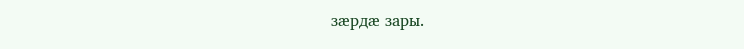зæрдæ зары.